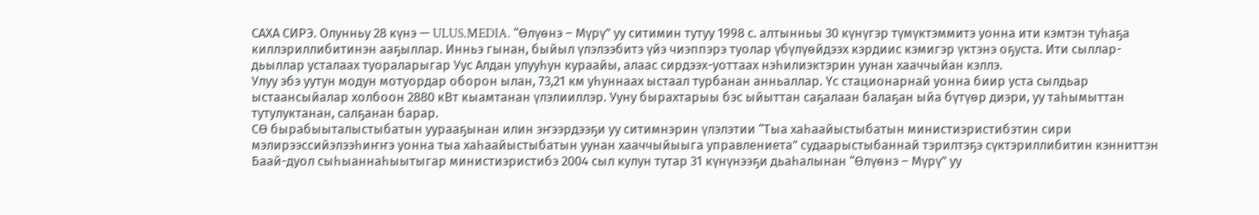САХА СИРЭ. Олунньу 28 күнэ — ULUS.MEDIA. “Өлүөнэ – Мүрү” уу ситимин тутуу 1998 с. алтынньы 30 күнүгэр түмүктэммитэ уонна ити кэмтэн туһаҕа киллэриллибитинэн ааҕыллар. Инньэ гынан, быйыл үлэлээбитэ үйэ чиэппэрэ туолар үбүлүөйдээх кэрдиис кэмигэр үктэнэ оҕуста. Ити сыллар-дьыллар усталаах туораларыгар Уус Алдан улууһун кураайы, алаас сирдээх-уоттаах нэһилиэктэрин уунан хааччыйан кэллэ.
Улуу эбэ уутун модун мотуордар оборон ылан, 73,21 км уһуннаах ыстаал турбанан анньаллар. Үс стационарнай уонна биир уста сылдьар ыстаансыйалар холбоон 2880 кВт кыамтанан үлэлииллэр. Ууну бырахтарыы бэс ыйыттан саҕалаан балаҕан ыйа бүтүөр диэри, уу таһымыттан тутулуктанан, салҕанан барар.
СӨ бырабыыталыстыбатын уурааҕынан илин эҥээрдээҕи уу ситимнэрин үлэлэтии “Тыа хаһаайыстыбатын министиэристибэтин сири мэлирээссийэлээһиҥҥэ уонна тыа хаһаайыстыбатын уунан хааччыйыыга управлениета” судаарыстыбаннай тэрилтэҕэ сүктэриллибитин кэнниттэн Баай-дуол сыһыаннаһыытыгар министиэристибэ 2004 сыл кулун тутар 31 күнүнээҕи дьаһалынан “Өлүөнэ – Мүрү” уу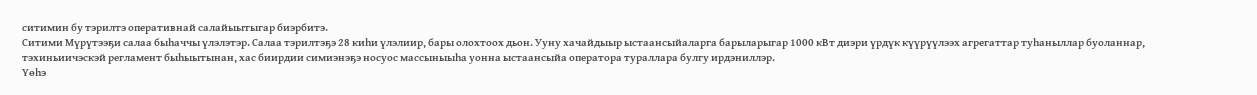ситимин бу тэрилтэ оперативнай салайыытыгар биэрбитэ.
Ситими Мүрүтээҕи салаа быһаччы үлэлэтэр. Салаа тэрилтэҕэ 28 киһи үлэлиир, бары олохтоох дьон. Ууну хачайдыыр ыстаансыйаларга барыларыгар 1000 кВт диэри үрдүк күүрүүлээх агрегаттар туһаныллар буоланнар, тэхиньиичэскэй регламент быһыытынан, хас биирдии симиэнэҕэ носуос массыныыһа уонна ыстаансыйа оператора тураллара булгу ирдэниллэр.
Үөһэ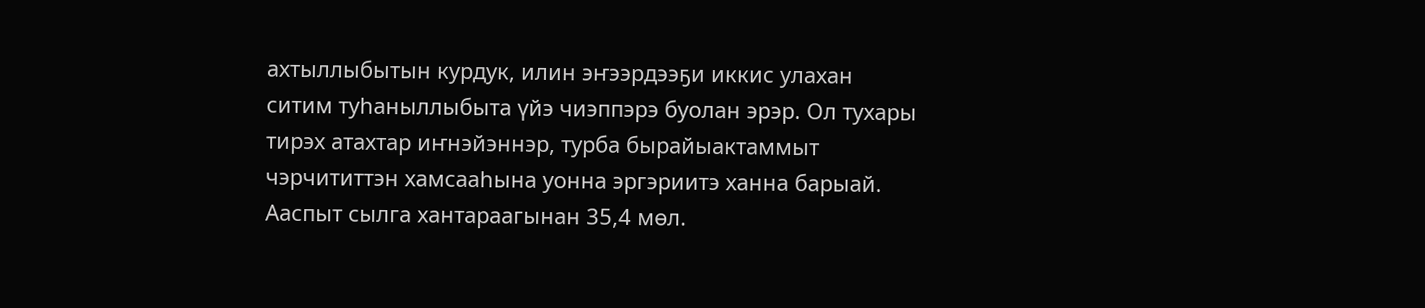ахтыллыбытын курдук, илин эҥээрдээҕи иккис улахан ситим туһаныллыбыта үйэ чиэппэрэ буолан эрэр. Ол тухары тирэх атахтар иҥнэйэннэр, турба бырайыактаммыт чэрчититтэн хамсааһына уонна эргэриитэ ханна барыай. Ааспыт сылга хантараагынан 35,4 мөл.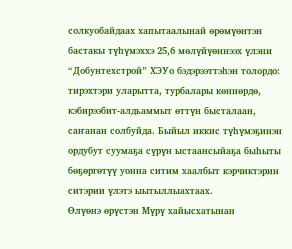солкуобайдаах хапытаалынай өрөмүөнтэн бастакы түһүмэххэ 25,6 мөлүйүөннээх үлэни “Добунтехстрой” ХЭУо бэдэрээттэһэн толордо: тирэхтэри уларытта, турбалары көннөрдө, кэбирээбит-алдьаммыт өттүн бысталаан, саҥанан солбуйда. Быйыл иккис түһүмэҕинэн ордубут суумаҕа сүрүн ыстаансыйаҕа быһыты бөҕөргөтүү уонна ситим хаалбыт кэрчиктэрин ситэрии үлэтэ ыытыллыахтаах.
Өлүөнэ өрүстэн Мүрү хайысхатынан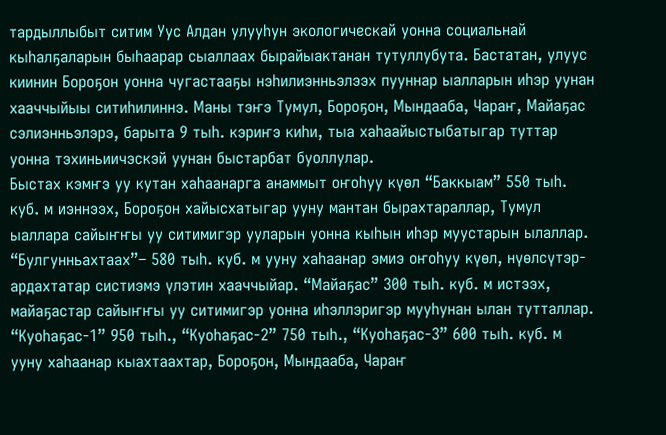тардыллыбыт ситим Уус Алдан улууһун экологическай уонна социальнай кыһалҕаларын быһаарар сыаллаах бырайыактанан тутуллубута. Бастатан, улуус киинин Бороҕон уонна чугастааҕы нэһилиэнньэлээх пууннар ыалларын иһэр уунан хааччыйыы ситиһилиннэ. Маны тэҥэ Тумул, Бороҕон, Мындааба, Чараҥ, Майаҕас сэлиэнньэлэрэ, барыта 9 тыһ. кэриҥэ киһи, тыа хаһаайыстыбатыгар туттар уонна тэхиньиичэскэй уунан быстарбат буоллулар.
Быстах кэмҥэ уу кутан хаһаанарга анаммыт оҥоһуу күөл “Баккыам” 550 тыһ. куб. м иэннээх, Бороҕон хайысхатыгар ууну мантан бырахтараллар, Тумул ыаллара сайыҥҥы уу ситимигэр ууларын уонна кыһын иһэр муустарын ылаллар. “Булгунньахтаах”– 580 тыһ. куб. м ууну хаһаанар эмиэ оҥоһуу күөл, нүөлсүтэр-ардахтатар систиэмэ үлэтин хааччыйар. “Майаҕас” 300 тыһ. куб. м истээх, майаҕастар сайыҥҥы уу ситимигэр уонна иһэллэригэр мууһунан ылан тутталлар. “Куоһаҕас-1” 950 тыһ., “Куоһаҕас-2” 750 тыһ., “Куоһаҕас-3” 600 тыһ. куб. м ууну хаһаанар кыахтаахтар, Бороҕон, Мындааба, Чараҥ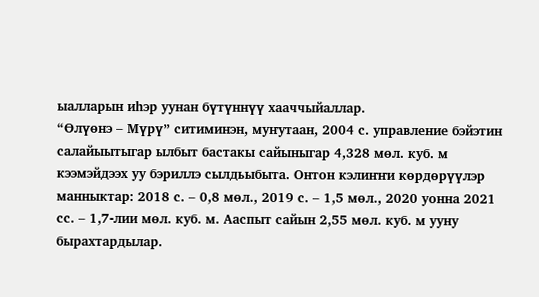ыалларын иһэр уунан бүтүннүү хааччыйаллар.
“Өлүөнэ – Мүрү” ситиминэн, муҥутаан, 2004 с. управление бэйэтин салайыытыгар ылбыт бастакы сайыныгар 4,328 мөл. куб. м кээмэйдээх уу бэриллэ сылдьыбыта. Онтон кэлиҥҥи көрдөрүүлэр манныктар: 2018 с. – 0,8 мөл., 2019 с. – 1,5 мөл., 2020 уонна 2021 сс. – 1,7-лии мөл. куб. м. Ааспыт сайын 2,55 мөл. куб. м ууну бырахтардылар.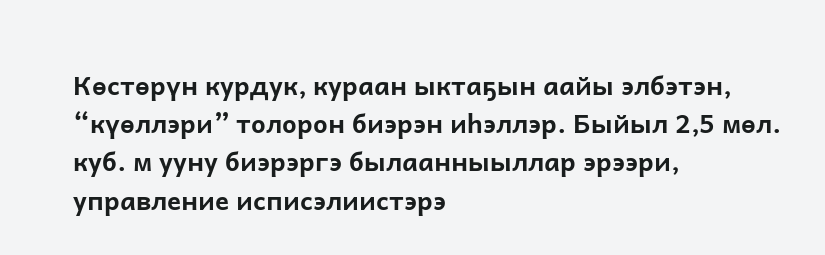Көстөрүн курдук, кураан ыктаҕын аайы элбэтэн, “күөллэри” толорон биэрэн иһэллэр. Быйыл 2,5 мөл. куб. м ууну биэрэргэ былаанныыллар эрээри, управление исписэлиистэрэ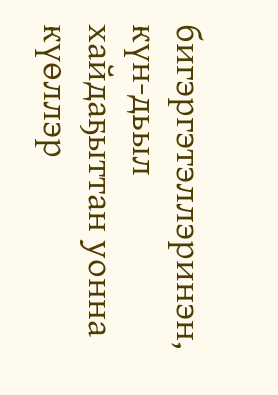бигэргэтэллэринэн, күн-дьыл хайдаҕыттан уонна күөллэр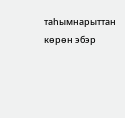таһымнарыттан көрөн эбэр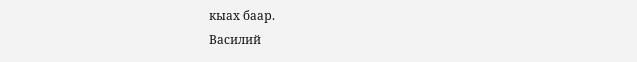кыах баар.
Василий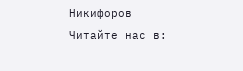Никифоров
Читайте нас в: